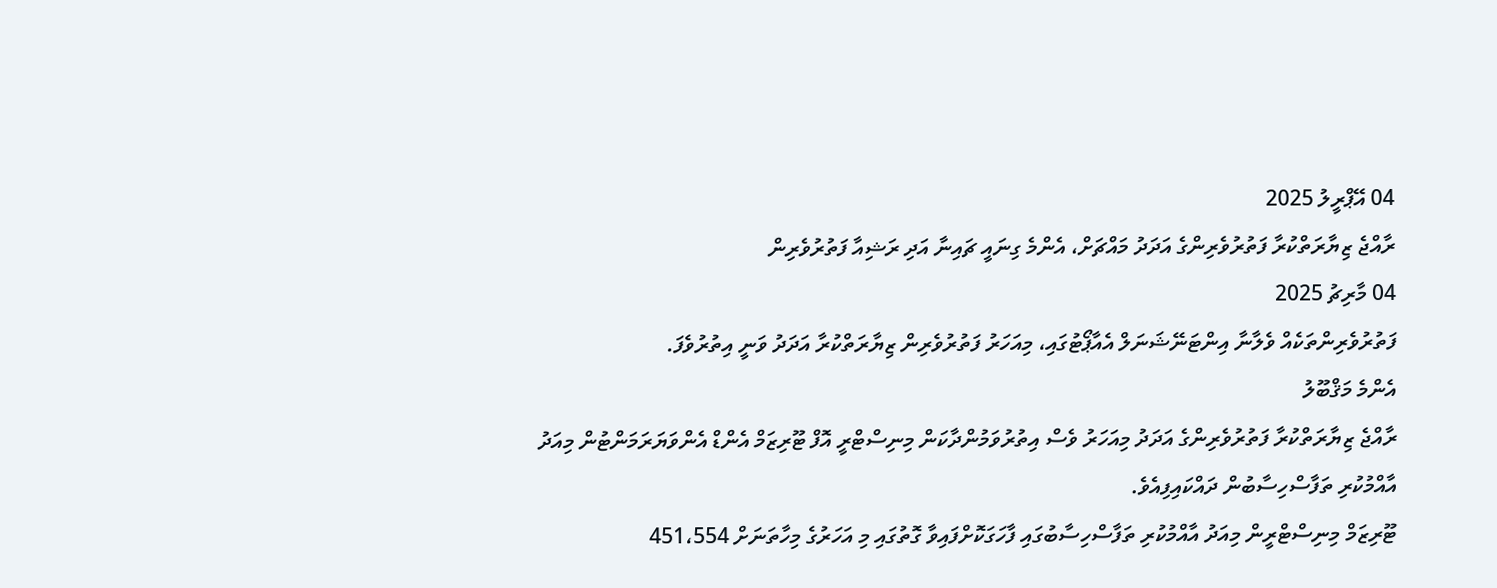04 އޭޕްރީލު 2025
ރާއްޖެ ޒިޔާރަތްކުރާ ފަތުރުވެރިންގެ އަދަދު މައްޗަށް، އެންމެ ގިނައީ ޗައިނާ އަދި ރަޝިއާ ފަތުރުވެރިން
04 މާރިޗު 2025
ފަތުރުވެރިންތަކެއް ވެލާނާ އިންޓަނޭޝަނަލް އެއާޕޯޓުގައި، މިއަހަރު ފަތުރުވެރިން ޒިޔާރަތްކުރާ އަދަދު ވަނީ އިތުރުވެފަ.
އެންމެ މަޤްބޫލު
ރާއްޖެ ޒިޔާރަތްކުރާ ފަތުރުވެރިންގެ އަދަދު މިއަހަރު ވެސް އިތުރުވަމުންދާކަން މިނިސްޓްރީ އޮފް ޓޫރިޒަމް އެންޑް އެންވަޔަރަމަންޓުން މިއަދު އާއްމުކުރި ތަފާސްހިސާބުން ދައްކައިފިއެވެ.
ޓޫރިޒަމް މިނިސްޓްރީން މިއަދު އާއްމުކުރި ތަފާސްހިސާބުގައި ފާހަގަކޮށްފައިވާ ގޮތުގައި މި އަހަރުގެ މިހާތަނަށް 451،554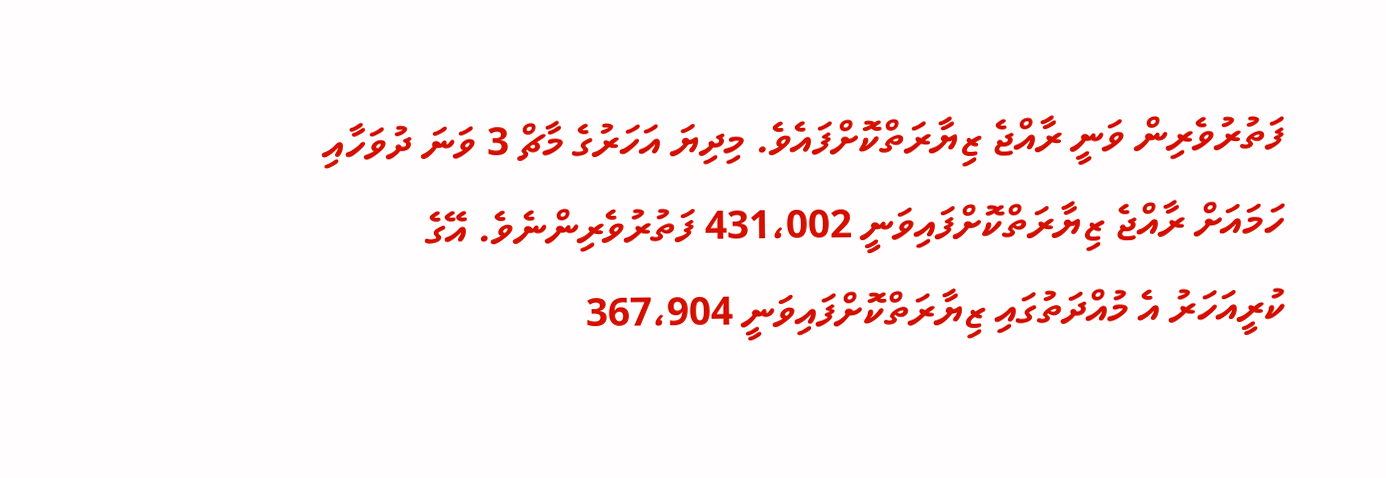ފަތުރުވެރިން ވަނީ ރާއްޖެ ޒިޔާރަތްކޮށްފައެވެ. މިދިޔަ އަހަރުގެ މާޗް 3 ވަނަ ދުވަހާއި ހަމައަށް ރާއްޖެ ޒިޔާރަތްކޮށްފައިވަނީ 431،002 ފަތުރުވެރިންނެވެ. އޭގެ ކުރީއަހަރު އެ މުއްދަތުގައި ޒިޔާރަތްކޮށްފައިވަނީ 367،904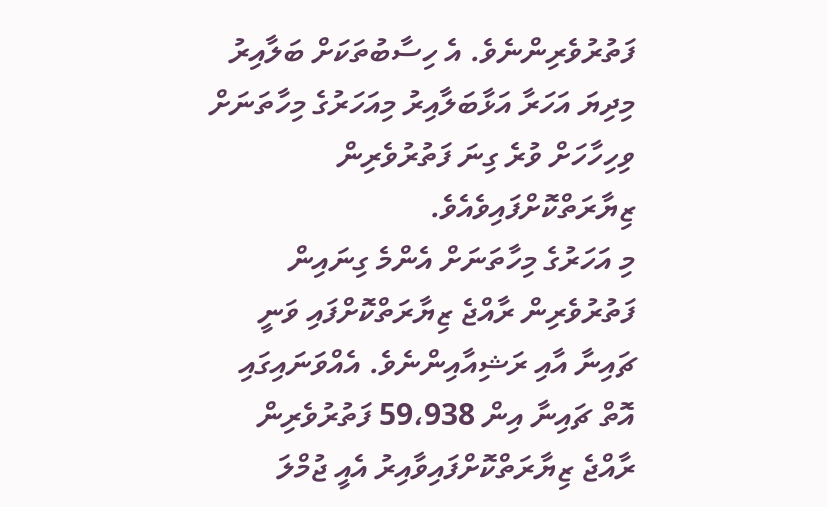ފަތުރުވެރިންނެވެ. އެ ހިސާބުތަކަށް ބަލާއިރު މިދިޔަ އަހަރާ އަޅާބަލާއިރު މިއަހަރުގެ މިހާތަނަށް ވިހިހާހަށް ވުރެ ގިނަ ފަތުރުވެރިން ޒިޔާރަތްކޮށްފައިވެއެވެ.
މި އަހަރުގެ މިހާތަނަށް އެންމެ ގިނައިން ފަތުރުވެރިން ރާއްޖެ ޒިޔާރަތްކޮށްފައި ވަނީ ޗައިނާ އާއި ރަޝިއާއިންނެވެ. އެއްވަނައިގައި އޮތް ޗައިނާ އިން 59،938 ފަތުރުވެރިން ރާއްޖެ ޒިޔާރަތްކޮށްފައިވާއިރު އެއީ ޖުމްލަ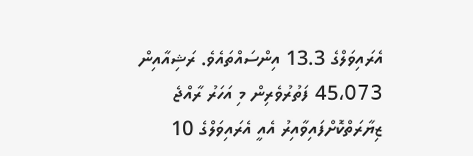އެރައިވަލްގެ 13.3 އިންސައްތައެވެ. ރަޝިއާއިން 45،073 ފަތުރުވެރިން މި އަހަރު ރާއްޖެ ޒިޔާރަތްކޮށްފައިވާއިރު އެއީ އެރައިވަލްގެ 10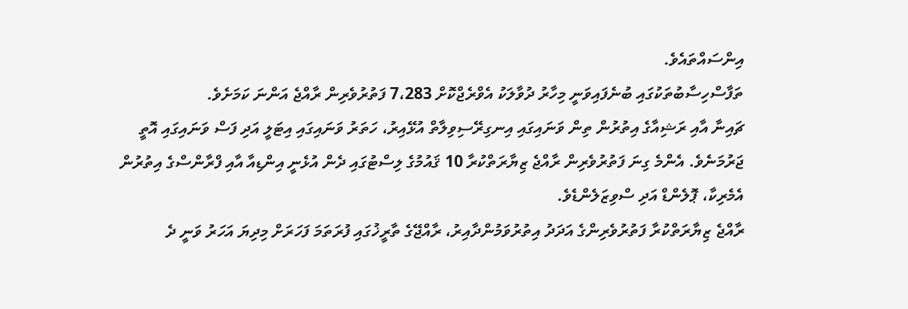އިންސައްތައެވެ.
ތަފާސްހިސާބުތަކުގައި ބުނެފައިވަނީ މިހާރު ދުވާލަކު އެވްރެޖްކޮށް 7،283 ފަތުރުވެރިން ރާއްޖެ އަންނަ ކަމަށެވެ.
ޗައިނާ އާއި ރަޝިއާގެ އިތުރުން ތިން ވަނައިގައި އިނގިރޭސިވިލާތް އުޅޭއިރު، ހަތަރު ވަނައިގައި އިޓަލީ އަދި ފަސް ވަނައިގައި އޮތީ ޖަރުމަނެވެ. އެންމެ ގިނަ ފަތުރުވެރިން ރާއްޖެ ޒިޔާރަތްކުރާ 10 ޤައުމުގެ ލިސްޓުގައި ދެން އުޅެނީ އިންޑިއާ އާއި ފްރާންސްގެ އިތުރުން އެމެރިކާ، ޕޮލެންޑް އަދި ސްވިޒަލެންޑެވެ.
ރާއްޖެ ޒިޔާރަތްކުރާ ފަތުރުވެރިންގެ އަދަދު އިތުރުވަމުންދާއިރު، ރާއްޖޭގެ ތާރީޚުގައި ފުރަތަމަ ފަހަރަށް މިދިޔަ އަހަރު ވަނީ ދެ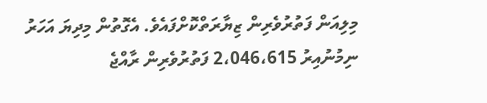މިލިއަން ފަތުރުވެރިން ޒިޔާރަތްކޮށްފައެވެ. އެގޮތުން މިދިޔަ އަހަރު ނިމުނުއިރު 2،046،615 ފަތުރުވެރިން ރާއްޖެ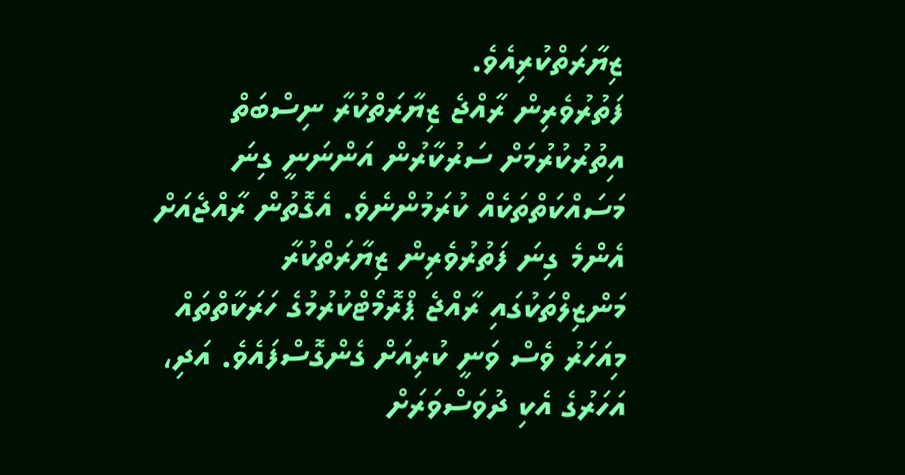ޒިޔާރަތްކުރިއެވެ.
ފަތުރުވެރިން ރާއްޖެ ޒިޔާރަތްކުރާ ނިސްބަތް އިތުރުކުރުމަށް ސަރުކާރުން އަންނަނީ ގިނަ މަސައްކަތްތަކެއް ކުރަމުންނެވެ. އެގޮތުން ރާއްޖެއަށް އެންމެ ގިނަ ފަތުރުވެރިން ޒިޔާރަތްކުރާ މަންޒިލްތަކުގައި ރާއްޖެ ޕްރޮމޯޓްކުރުމުގެ ހަރަކާތްތައް މިއަހަރު ވެސް ވަނީ ކުރިއަށް ގެންގޮސްފައެވެ. އަދި، އަހަރުގެ އެކި ދުވަސްވަރަށް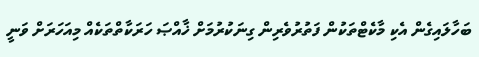ބަހާލައިގެން އެކި މާކެޓްތަކުން ފަތުރުވެރިން ގިނަކުރުމަށް ޚާއްޞަ ހަރަކާތްތަކެއް މިއަހަރަށް ވަނީ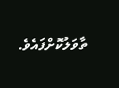ތާވަލުކޮށްފައެވެ.